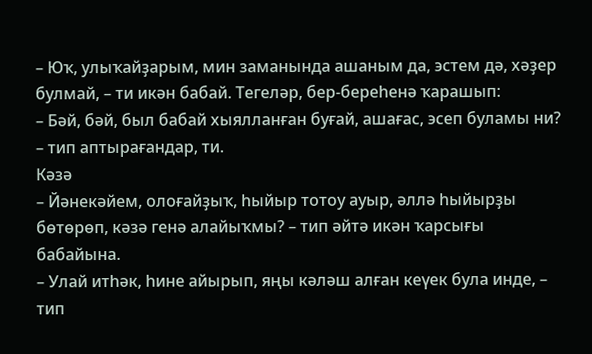– Юҡ, улыҡайҙарым, мин заманында ашаным да, эстем дә, хәҙер булмай, – ти икән бабай. Тегеләр, бер-береһенә ҡарашып:
– Бәй, бәй, был бабай хыялланған буғай, ашағас, эсеп буламы ни? – тип аптырағандар, ти.
Кәзә
– Йәнекәйем, олоғайҙыҡ, һыйыр тотоу ауыр, әллә һыйырҙы бөтөрөп, кәзә генә алайыҡмы? – тип әйтә икән ҡарсығы бабайына.
– Улай итһәк, һине айырып, яңы кәләш алған кеүек була инде, – тип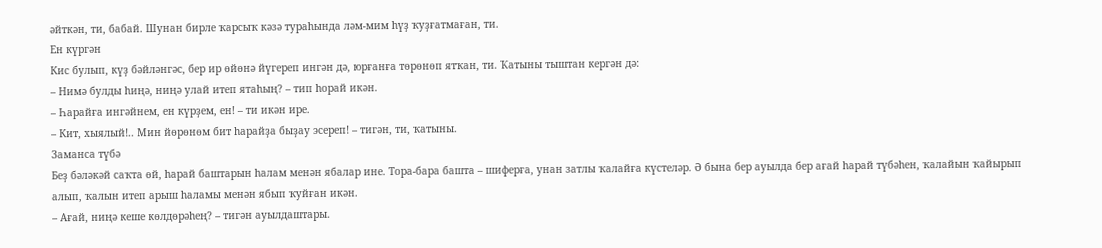әйткән, ти, бабай. Шунан бирле ҡарсыҡ кәзә тураһында ләм-мим һүҙ ҡуҙғатмаған, ти.
Ен күргән
Кис булып, күҙ бәйләнгәс, бер ир өйөнә йүгереп ингән дә, юрғанға төрөнөп ятҡан, ти. Ҡатыны тыштан кергән дә:
– Нимә булды һиңә, ниңә улай итеп ятаһың? – тип һорай икән.
– Һарайға ингәйнем, ен күрҙем, ен! – ти икән ире.
– Кит, хыялый!.. Мин йөрөнөм бит һарайҙа быҙау эсереп! – тигән, ти, ҡатыны.
Заманса түбә
Беҙ бәләкәй саҡта өй, һарай баштарын һалам менән ябалар ине. Тора-бара башта – шиферға, унан затлы ҡалайға күстеләр. Ә бына бер ауылда бер ағай һарай түбәһен, ҡалайын ҡайырып алып, ҡалын итеп арыш һаламы менән ябып ҡуйған икән.
– Ағай, ниңә кеше көлдөрәһең? – тигән ауылдаштары.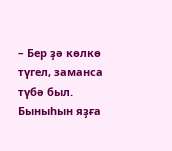– Бер ҙә көлкө түгел, заманса түбә был. Быныһын яҙға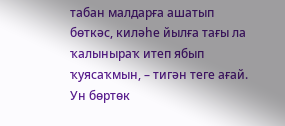табан малдарға ашатып бөткәс, киләһе йылға тағы ла ҡалыныраҡ итеп ябып ҡуясаҡмын, – тигән теге ағай.
Ун бөртөк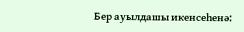Бер ауылдашы икенсеһенә: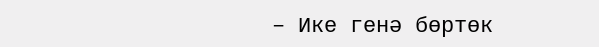– Ике генә бөртөк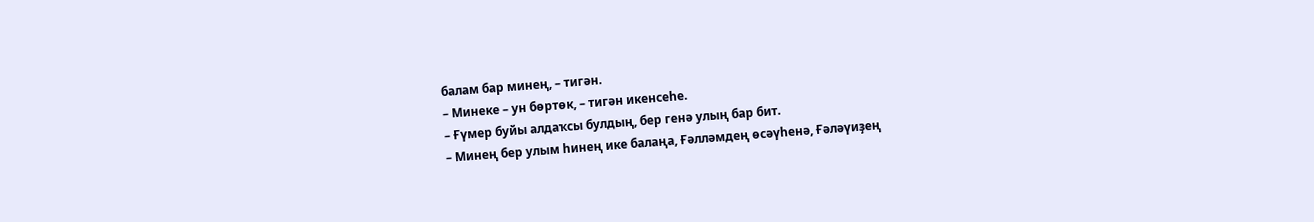балам бар минең, – тигән.
– Минеке – ун бөртөк, – тигән икенсеһе.
– Ғүмер буйы алдаҡсы булдың, бер генә улың бар бит.
– Минең бер улым һинең ике балаңа, Ғәлләмдең өсәүһенә, Ғәләүиҙең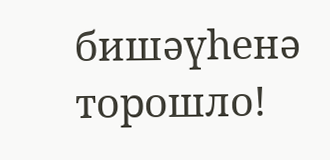бишәүһенә торошло!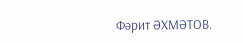Фәрит ӘХМӘТОВ.